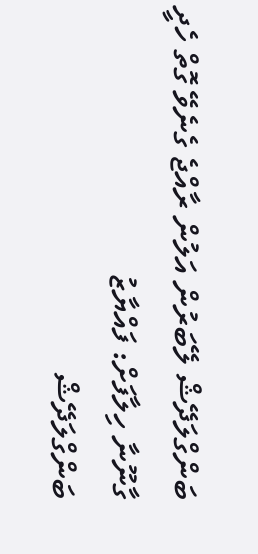ބަންގްލަދޭޝް ލޭބަރުން އަލުން ރާއްޖެ ގެނެވޭ ގޮތް ހެދީ ގާނޫނާ ހިލާފަށް: ފައްޔާޒު
ބަންގްލަދޭޝް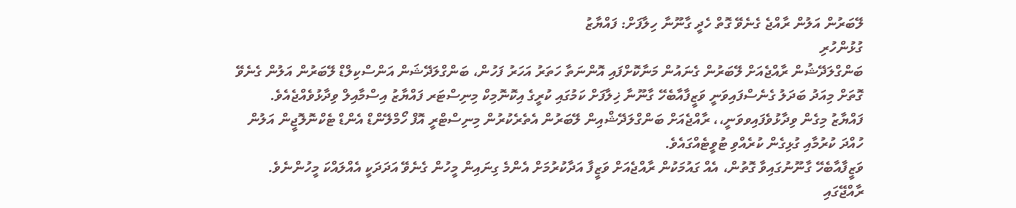ލޭބަރުން އަލުން ރާއްޖެ ގެނެވޭ ގޮތް ހެދީ ގާނޫނާ ހިލާފަށް: ފައްޔާޒު
ގުޅުންހުރި
ބަންގްލަދޭޝުން ރާއްޖެއަށް ލޭބަރުން ގެނައުން މަނާކޮށްފައި އޮންނަތާ ހަތަރު އަހަރު ފަހުން، ބަންގްލަދޭޝަން އަންސްކިލްޑް ލޭބަރުން އަލުން ގެނެވޭ ގޮތަށް މިއަދު ބަދަލު ގެނެސްފައިވަނީ ވަޒީފާއާބެހޭ ގާނޫނާ ޚިލާފަށް ކަމުގައި ކުރީގެ އިކޮނޮމިކް މިނިސްޓަރ ފައްޔާޒު އިސްމާއިލް ވިދާޅުވެއްޖެއެވެ.
ފައްޔާޒު މިގެން ވިދާޅުވެފައިވވަނީ،، ރާއްޖެއަށް ބަންގްލަދޭޝްއިން ލޭބަރުން އެތެރެކުރުން މިނިސްޓްރީ އޮފް ހޯމްލޭންޑް އެންޑް ޓެކްނޮލޮޖީން އަލުން ހުއްދަ ކުރުމާއި ގުޅިގެން ކުރެއްވި ޓުވީޓެއްގައެވެ.
ވަޒީފާއާބެހޭ ގާނޫނުގައިވާ ގޮތުން، އެއް ގައުމަކުން ރާއްޖެއަށް ވަޒީފާ އަދާކުރުމަށް އެންމެ ގިނައިން މީހުން ގެނެވޭ އަދަދަކީ އެއްލައްކަ މީހުންނެވެ. ރާއްޖޭގައި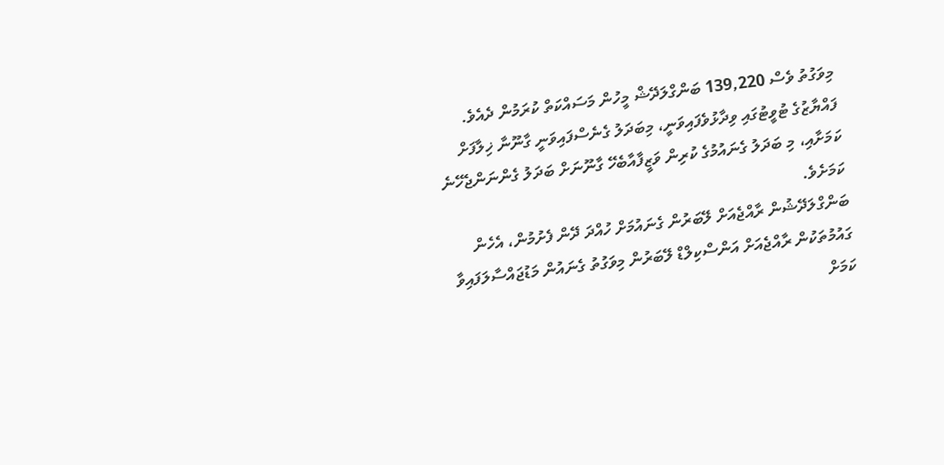މިވަގުތު ވެސް 139,220 ބަންގްލަދޭޝް މީހުން މަސައްކަތް ކުރަމުން ދެއެވެ.
ފައްޔާޒުގެ ޓުވީޓުގައި ވިދާޅުވެފައިވަނީ، މިބަދަލު ގެނެސްފައިވަނީ ގާނޫނާ ޚިލާފަށް ކަމަށާއި، މި ބަދަލު ގެނައުމުގެ ކުރިން ވަޒީފާއާބެހޭ ގާނޫނަށް ބަދަލު ގެންނަންޖެހޭނެ ކަމަށެވެ.
ބަންގްލަދޭޝުން ރާއްޖެއަށް ލޭބަރުން ގެނައުމަށް ހުއްދަ ދޭން ފެށުމުން، އެހެން ގައުމުތަކުން ރާއްޖެއަށް އަންސްކިލްޑް ލޭބަރުން މިވަގުތު ގެނައުން މަޑުޖައްސާލަފައިވާ ކަމަށް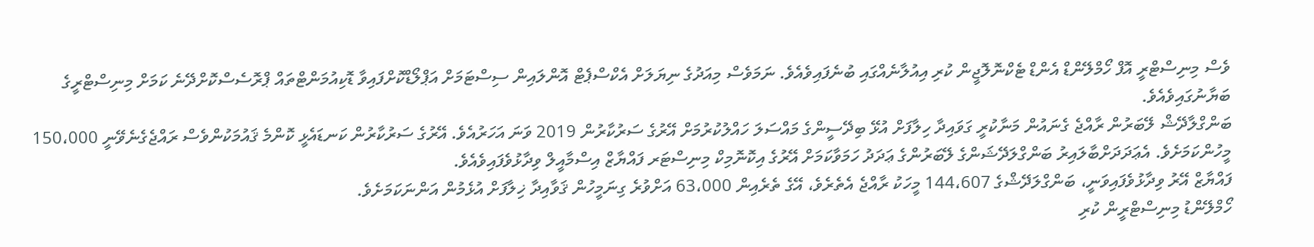ވެސް މިނިސްޓްރީ އޮފް ހޯމްލޭންޑް އެންޑް ޓެކްނޮލޮޖީން ކުރި އިއުލާނެއްގައި ބުނެފައިވެއެވެ. ނަމަވެސް މިއަދުގެ ނިޔަލަށް އެކްސްޕެޓް އޮންލައިން ސިސްޓަމަށް އަޕްލޯޑްކޮށްފައިވާ ޑޮކިއުމަންޓްތައް ޕްރޮސެސްކޮށްދޭނެ ކަމަށް މިނިސްޓްރީގެ ބަޔާނުގައިވެއެވެ.
ބަންގްލާދޭޝް ލޭބަރުން ރާއްޖެ ގެނައުން މަނާކުރީ ގަވައިދާ ހިލާފަށް އުޅޭ ބިދޭސީންގެ މައްސަލަ ހައްލުކުރުމަށް އޭރުގެ ސަރުކާރުން 2019 ވަނަ އަހަރުއެވެ. އޭރުގެ ސަރުކާރުން ކަނޑައެޅީ ކޮންމެ ޤައުމަކުންވެސް ރައްޖެގެނެވޭނީ 150،000 މީހުންކަމަށެވެ. އެޢަދަދަށްބާލައިރު ބަންގްލަދޭޝަންގެ ލޭބަރުންގެ ޢަދަދު ހަމަވާކަމަށް އޭރުގެ އިކޮނޮމިކް މިނިސްޓަރ ފައްޔާޒް އިސްމާއީލް ވިދާޅުވެފައިވެއެވެ.
ފައްޔާޒް އޭރު ވިދާޅުވެފައިވަނީ، ބަންގްލަދޭޝްގެ 144،607 މީހަކު ރާއްޖެ އެތެރެވެ، އޭގެ ތެރެއިން 63،000 އަށްވުރެ ގިނަމީހުން ޤަވާއިދާ ޚިލާފަށް އުޅެމުން އަންނަކަމަށެވެ.
ހޯމްލޭންޑު މިނިސްޓްރީން ކުރި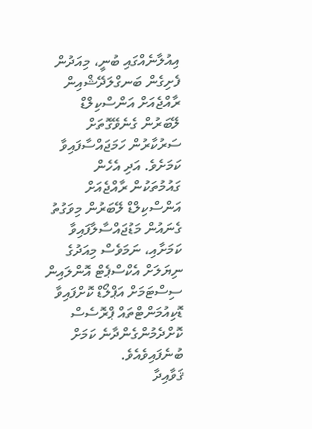އިއުލާނެއްގައި ބުނީ، މިއަދުން ފެށިގެން ބަނގްލަދޭޝްއިން ރާއްޖެއަށް އަންސްކިލްޑް ލޭބަރުން ގެނެވޭގޮތަށް ސަރުކާރުން ހަމަޖައްސާފައިވާ ކަމަށެވެ. އަދި އެހެން ގައުމުތަކުން ރާއްޖެއަށް އަންސްކިލްޑް ލޭބަރުން މިވަގުތު ގެނައުން މަޑުޖައްސާލާފައިވާ ކަމަށާއި، ނަމަވެސް މިއަދުގެ ނިޔަލަށް އެކްސްޕެޓް އޮންލައިން ސިސްޓަމަށް އަޕްލޯޑް ކޮށްފައިވާ ޑޮކިއުމަންޓްތައް ޕްރޮސެސް ކޮށްދެމުންގެންދާނެ ކަމަށް ބުނެފައިވެއެވެ.
ޤަވާއިދާ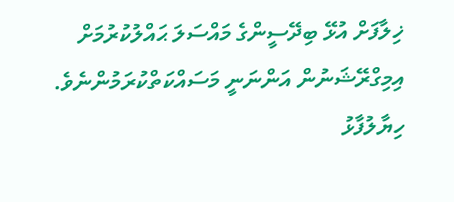ޚިލާފަށް އުޅޭ ބިދޭސީންގެ މައްސަލަ ޙައްލުކުރުމަށް އިމިގްރޭޝަނުން އަންނަނީ މަސައްކަތްކުރަމުންނެވެ.
ހިޔާލުފާޅު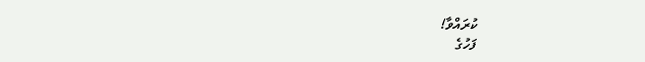ކުރައްވާ!
ފަހުގެ